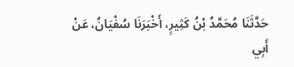حَدَّثَنَا مُحَمَّدُ بْنُ كَثِيرٍ، أَخْبَرَنَا سُفْيَانُ، عَنْ أَبِي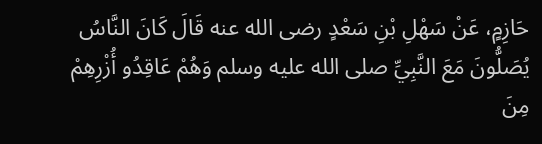حَازِمٍ، عَنْ سَهْلِ بْنِ سَعْدٍ رضى الله عنه قَالَ كَانَ النَّاسُ يُصَلُّونَ مَعَ النَّبِيِّ صلى الله عليه وسلم وَهُمْ عَاقِدُو أُزْرِهِمْ مِنَ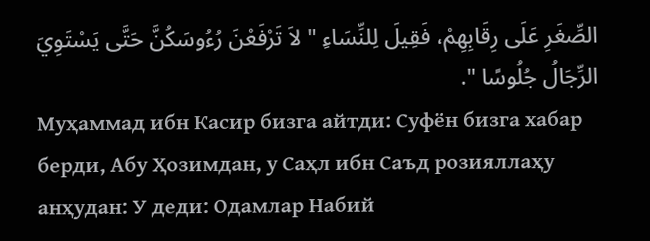الصِّغَرِ عَلَى رِقَابِهِمْ، فَقِيلَ لِلنِّسَاءِ " لاَ تَرْفَعْنَ رُءُوسَكُنَّ حَتَّى يَسْتَوِيَ الرِّجَالُ جُلُوسًا ".
Муҳаммад ибн Касир бизга айтди: Суфён бизга хабар берди, Абу Ҳозимдан, у Саҳл ибн Саъд розияллаҳу анҳудан: У деди: Одамлар Набий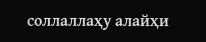соллаллаҳу алайҳи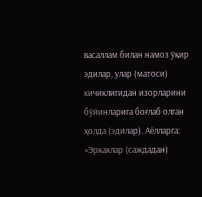васаллам билан намоз ўқир эдилар, улар (матоси) кичиклигидан изорларини бўйинларига боғлаб олган ҳолда (эдилар). Аёлларга: «Эркаклар (саждадан)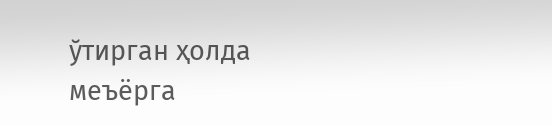ўтирган ҳолда меъёрга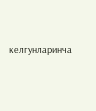келгунларинча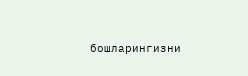бошларингизни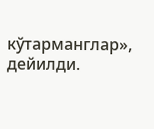кўтарманглар», дейилди.